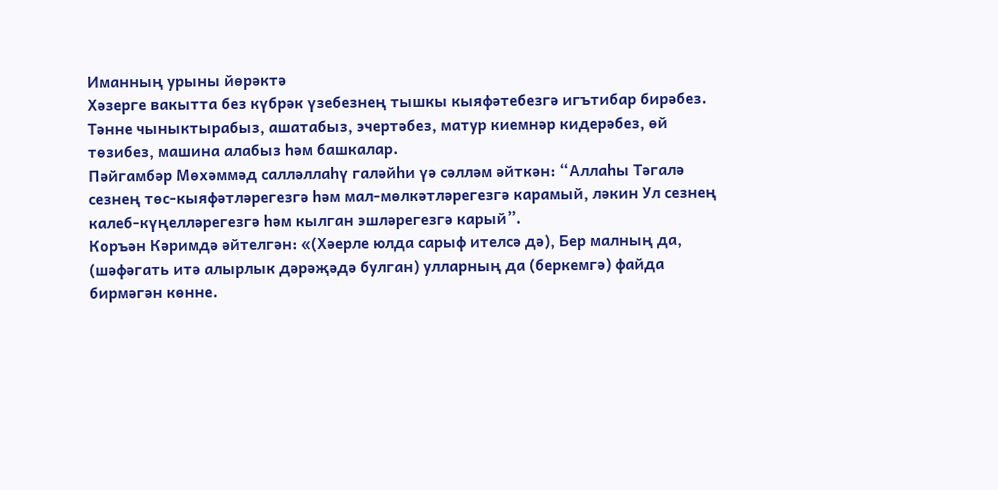Иманның урыны йөрәктә
Хәзерге вакытта без күбрәк үзебезнең тышкы кыяфәтебезгә игътибар бирәбез. Тәнне чыныктырабыз, ашатабыз, эчертәбез, матур киемнәр кидерәбез, өй төзибез, машина алабыз һәм башкалар.
Пәйгамбәр Мөхәммәд салләллаһү галәйһи үә сәлләм әйткән: “Аллаһы Тәгалә сезнең төс-кыяфәтләрегезгә һәм мал-мөлкәтләрегезгә карамый, ләкин Ул сезнең калеб-күңелләрегезгә һәм кылган эшләрегезгә карый”.
Коръән Кәримдә әйтелгән: «(Хәерле юлда сарыф ителсә дә), Бер малның да, (шәфәгать итә алырлык дәрәҗәдә булган) улларның да (беркемгә) файда бирмәгән көнне.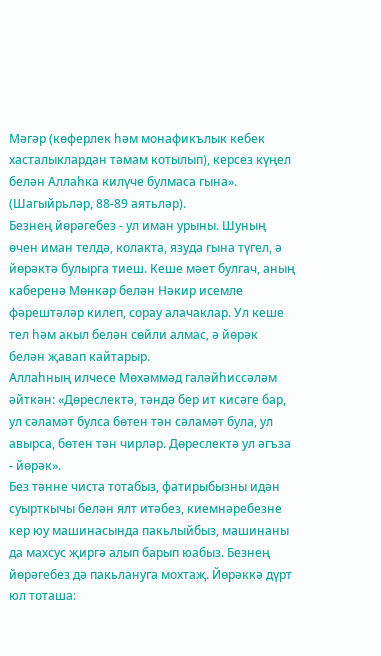Мәгәр (көферлек һәм монафикълык кебек хасталыклардан тәмам котылып), керсез күңел белән Аллаһка килүче булмаса гына». (Шагыйрьләр, 88-89 аятьләр).
Безнең йөрәгебез - ул иман урыны. Шуның өчен иман телдә, колакта, язуда гына түгел, ә йөрәктә булырга тиеш. Кеше мәет булгач, аның каберенә Мөнкәр белән Нәкир исемле фәрештәләр килеп, сорау алачаклар. Ул кеше тел һәм акыл белән сөйли алмас, ә йөрәк белән җавап кайтарыр.
Аллаһның илчесе Мөхәммәд галәйһиссәләм әйткән: «Дөреслектә, тәндә бер ит кисәге бар, ул сәламәт булса бөтен тән сәламәт була, ул авырса, бөтен тән чирләр. Дөреслектә ул әгъза - йөрәк».
Без тәнне чиста тотабыз, фатирыбызны идән суырткычы белән ялт итәбез, киемнәребезне кер юу машинасында пакьлыйбыз, машинаны да махсус җиргә алып барып юабыз. Безнең йөрәгебез дә пакьлануга мохтаҗ. Йөрәккә дүрт юл тоташа: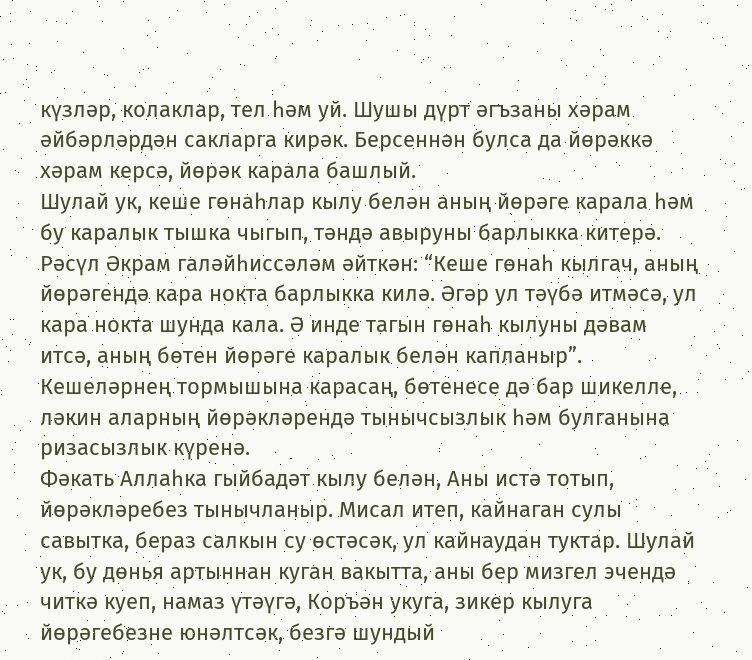күзләр, колаклар, тел һәм уй. Шушы дүрт әгъзаны хәрам әйбәрләрдән сакларга кирәк. Берсеннән булса да йөрәккә хәрам керсә, йөрәк карала башлый.
Шулай ук, кеше гөнаһлар кылу белән аның йөрәге карала һәм бу каралык тышка чыгып, тәндә авыруны барлыкка китерә. Рәсүл Әкрам галәйһиссәләм әйткән: “Кеше гөнаһ кылгач, аның йөрәгендә кара нокта барлыкка килә. Әгәр ул тәүбә итмәсә, ул кара нокта шунда кала. Ә инде тагын гөнаһ кылуны дәвам итсә, аның бөтен йөрәге каралык белән капланыр”.
Кешеләрнең тормышына карасаң, бөтенесе дә бар шикелле, ләкин аларның йөрәкләрендә тынычсызлык һәм булганына ризасызлык күренә.
Фәкать Аллаһка гыйбадәт кылу белән, Аны истә тотып, йөрәкләребез тынычланыр. Мисал итеп, кайнаган сулы савытка, бераз салкын су өстәсәк, ул кайнаудан туктар. Шулай ук, бу дөнья артыннан куган вакытта, аны бер мизгел эчендә читкә куеп, намаз үтәүгә, Коръән укуга, зикер кылуга йөрәгебезне юнәлтсәк, безгә шундый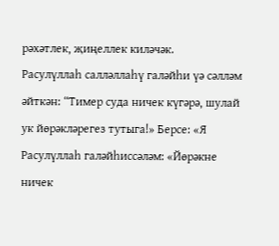рәхәтлек, җиңеллек киләчәк.
Расулүллаһ салләллаһү галәйһи үә сәлләм әйткән: “Тимер суда ничек күгәрә, шулай ук йөрәкләрегез тутыга!» Берсе: «Я Расулүллаһ галәйһиссәләм: «Йөрәкне ничек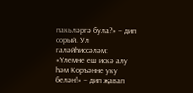пакьләргә була?» – дип сорый. Ул галәйһиссәләм: «Үлемне еш искә алу һәм Коръәнне уку белән!» – дип җавап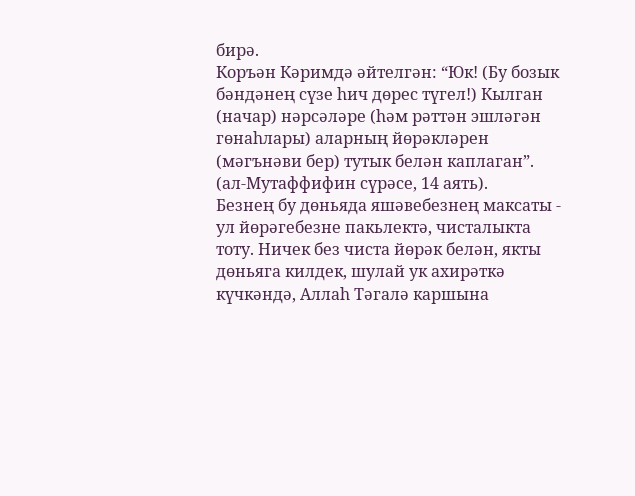бирә.
Коръән Кәримдә әйтелгән: “Юк! (Бу бозык бәндәнең сүзе һич дөрес түгел!) Кылган (начар) нәрсәләре (һәм рәттән эшләгән гөнаһлары) аларның йөрәкләрен (мәгънәви бер) тутык белән каплаган”. (ал-Мутаффифин сүрәсе, 14 аять).
Безнең бу дөньяда яшәвебезнең максаты - ул йөрәгебезне пакьлектә, чисталыкта тоту. Ничек без чиста йөрәк белән, якты дөньяга килдек, шулай ук ахирәткә күчкәндә, Аллаһ Тәгалә каршына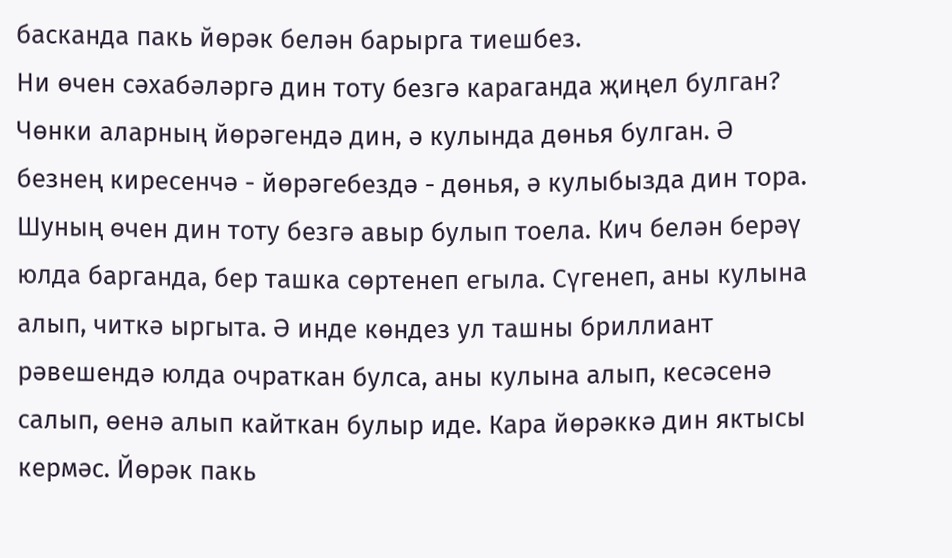басканда пакь йөрәк белән барырга тиешбез.
Ни өчен сәхабәләргә дин тоту безгә караганда җиңел булган? Чөнки аларның йөрәгендә дин, ә кулында дөнья булган. Ә безнең киресенчә - йөрәгебездә - дөнья, ә кулыбызда дин тора. Шуның өчен дин тоту безгә авыр булып тоела. Кич белән берәү юлда барганда, бер ташка сөртенеп егыла. Сүгенеп, аны кулына алып, читкә ыргыта. Ә инде көндез ул ташны бриллиант рәвешендә юлда очраткан булса, аны кулына алып, кесәсенә салып, өенә алып кайткан булыр иде. Кара йөрәккә дин яктысы кермәс. Йөрәк пакь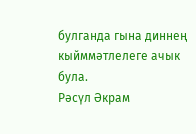булганда гына диннең кыйммәтлелеге ачык була.
Рәсүл Әкрам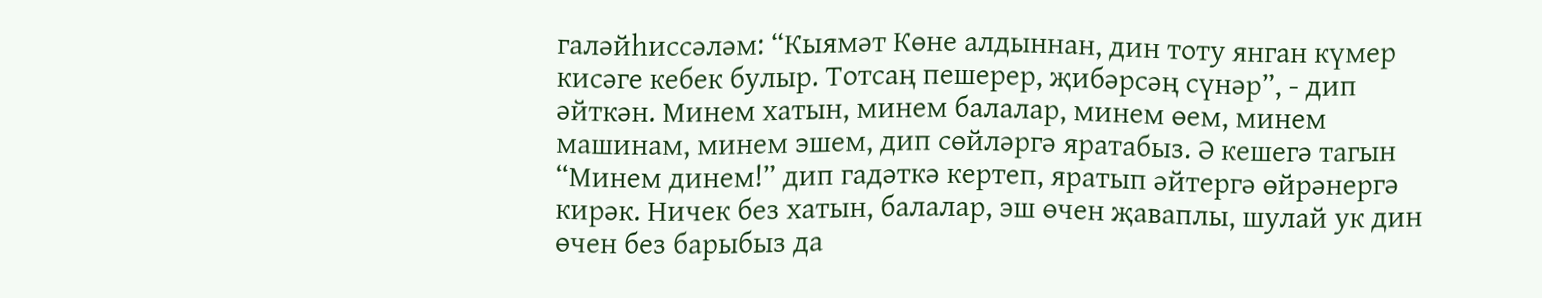галәйһиссәләм: “Кыямәт Көне алдыннан, дин тоту янган күмер кисәге кебек булыр. Тотсаң пешерер, җибәрсәң сүнәр”, - дип әйткән. Минем хатын, минем балалар, минем өем, минем машинам, минем эшем, дип сөйләргә яратабыз. Ә кешегә тагын “Минем динем!” дип гадәткә кертеп, яратып әйтергә өйрәнергә кирәк. Ничек без хатын, балалар, эш өчен җаваплы, шулай ук дин өчен без барыбыз да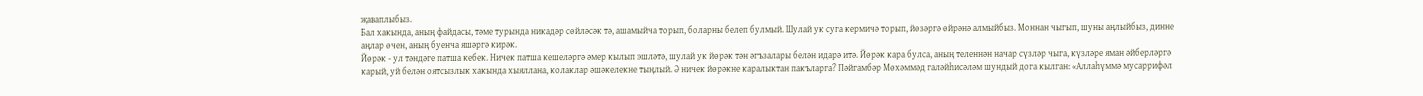җаваплыбыз.
Бал хакында, аның файдасы, тәме турында никадәр сөйләсәк тә, ашамыйча торып, боларны белеп булмый. Шулай ук суга кермичә торып, йөзәргә өйрәнә алмыйбыз. Моннан чыгып, шуны аңлыйбыз, динне аңлар өчен, аның буенча яшәргә кирәк.
Йөрәк - ул тәндәге патша кебек. Ничек патша кешеләргә әмер кылып эшләтә, шулай ук йөрәк тән әгъзалары белән идарә итә. Йөрәк кара булса, аның теленнән начар сүзләр чыга, күзләре яман әйберләргә карый, уй белән оятсызлык хакында хыяллана, колаклар әшәкелекне тыңлый. Ә ничек йөрәкне каралыктан пакъларга? Пәйгамбәр Мөхәммәд галәйһисәләм шундый дога кылган: «Аллаһүммә мусаррифәл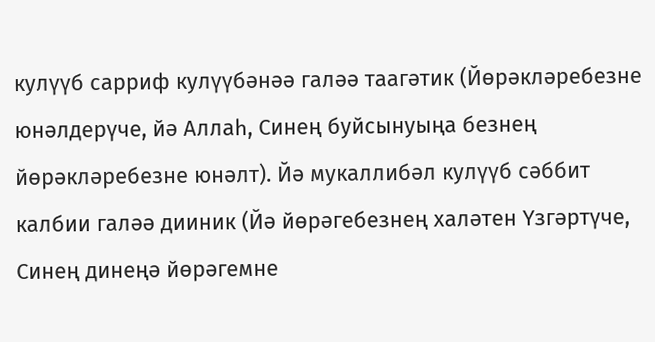кулүүб сарриф кулүүбәнәә галәә таагәтик (Йөрәкләребезне юнәлдерүче, йә Аллаһ, Синең буйсынуыңа безнең йөрәкләребезне юнәлт). Йә мукаллибәл кулүүб сәббит калбии галәә дииник (Йә йөрәгебезнең халәтен Үзгәртүче, Синең динеңә йөрәгемне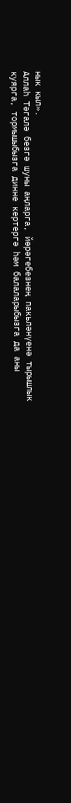нык кыл».
Аллаһ Тәгалә безгә шуны аңларга, йөрәгебезнең пакьләнүенә тырышлык куярга, тормышыбызга динне кертергә һәм балаларыбызга да аны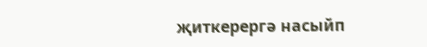җиткерергә насыйп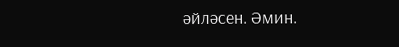әйләсен. Әмин.